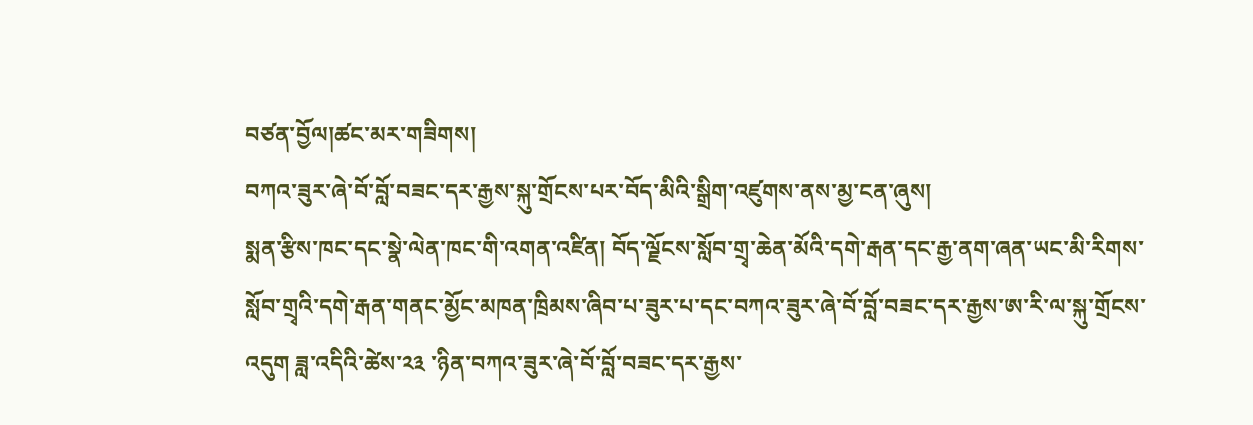བཙན་བྱོལ།ཚང་མར་གཟིགས།
བཀའ་ཟུར་ཞེ་བོ་བློ་བཟང་དར་རྒྱས་སྐུ་གྲོངས་པར་བོད་མིའི་སྒྲིག་འཛུགས་ནས་མྱ་ངན་ཞུས།
སྨན་རྩིས་ཁང་དང་སྣེ་ལེན་ཁང་གི་འགན་འཛིན། བོད་ལྗོངས་སློབ་གྲྭ་ཆེན་མོའི་དགེ་རྒན་དང་རྒྱ་ནག་ཞན་ཡང་མི་རིགས་སློབ་གྲྭའི་དགེ་རྒན་གནང་མྱོང་མཁན་ཁྲིམས་ཞིབ་པ་ཟུར་པ་དང་བཀའ་ཟུར་ཞེ་བོ་བློ་བཟང་དར་རྒྱས་ཨ་རི་ལ་སྐུ་གྲོངས་འདུག ཟླ་འདིའི་ཚེས་༢༣ ་ཉིན་བཀའ་ཟུར་ཞེ་བོ་བློ་བཟང་དར་རྒྱས་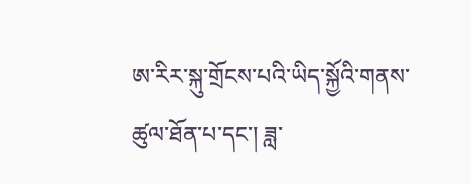ཨ་རིར་སྐུ་གྲོངས་པའི་ཡིད་སྐྱོའི་གནས་ཚུལ་ཐོན་པ་དང་། ཟླ་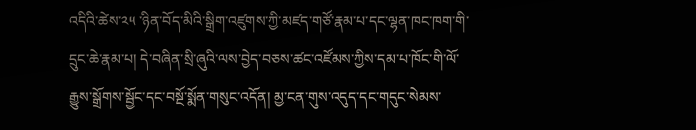འདིའི་ཚེས་༢༥ ་ཉིན་བོད་མིའི་སྒྲིག་འཛུགས་ཀྱི་མཛད་གཙོ་རྣམ་པ་དང་ལྷན་ཁང་ཁག་གི་དྲུང་ཆེ་རྣམ་པ། དེ་བཞིན་སྲི་ཞུའི་ལས་བྱེད་བཅས་ཚང་འཛོམས་ཀྱིས་དམ་པ་ཁོང་གི་ལོ་རྒྱུས་སྒྲོགས་སྦྱོང་དང་བསྔོ་སྨོན་གསུང་འདོན། མྱ་ངན་གུས་འདུད་དང་གདུང་སེམས་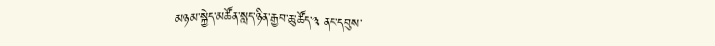མཉམ་སྐྱེད་མཚོན་སླད་ཉིན་རྒྱབ་ཆུ་ཚོད་༣ ནང་དབུས་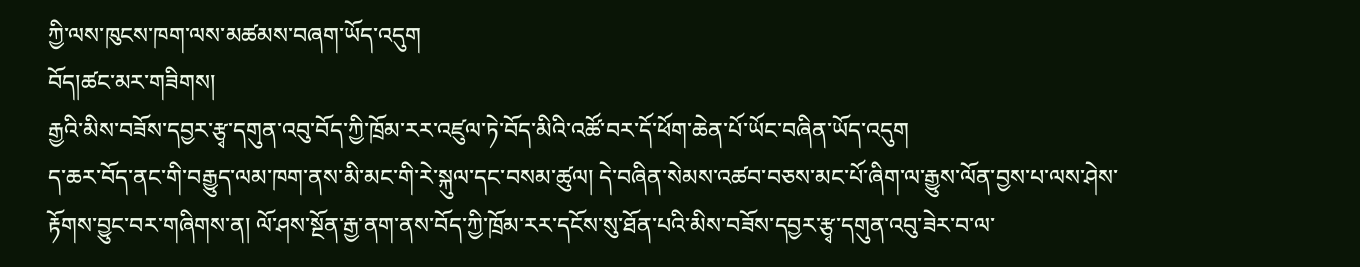ཀྱི་ལས་ཁུངས་ཁག་ལས་མཚམས་བཞག་ཡོད་འདུག
བོད།ཚང་མར་གཟིགས།
རྒྱའི་མིས་བཟོས་དབྱར་རྩྭ་དགུན་འབུ་བོད་ཀྱི་ཁྲོམ་རར་འཛུལ་ཏེ་བོད་མིའི་འཚོ་བར་དོ་ཕོག་ཆེན་པོ་ཡོང་བཞིན་ཡོད་འདུག
ད་ཆར་བོད་ནང་གི་བརྒྱུད་ལམ་ཁག་ནས་མི་མང་གི་རེ་སྐུལ་དང་བསམ་ཚུལ། དེ་བཞིན་སེམས་འཚབ་བཅས་མང་པོ་ཞིག་ལ་རྒྱུས་ལོན་བྱས་པ་ལས་ཤེས་རྟོགས་བྱུང་བར་གཞིགས་ན། ལོ་ཤས་སྔོན་རྒྱ་ནག་ནས་བོད་ཀྱི་ཁྲོམ་རར་དངོས་སུ་ཐོན་པའི་མིས་བཟོས་དབྱར་རྩྭ་དགུན་འབུ་ཟེར་བ་ལ་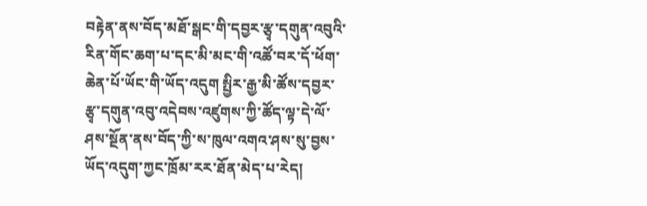བརྟེན་ནས་བོད་མཐོ་སྒང་གི་དབྱར་རྩྭ་དགུན་འབུའི་རིན་གོང་ཆག་པ་དང་མི་མང་གི་འཚོ་བར་དོ་ཕོག་ཆེན་པོ་ཡོང་གི་ཡོད་འདུག སྤྱིར་རྒྱ་མི་ཚོས་དབྱར་རྩྭ་དགུན་འབུ་འདེབས་འཛུགས་ཀྱི་ཚོད་ལྟ་དེ་ལོ་ཤས་སྔོན་ནས་བོད་ཀྱི་ས་ཁུལ་འགའ་ཤས་སུ་བྱས་ཡོད་འདུག་ཀྱང་ཁྲོམ་རར་ཐོན་མེད་པ་རེད།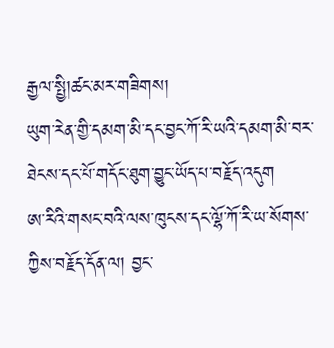རྒྱལ་སྤྱི།ཚང་མར་གཟིགས།
ཡུག་རེན་གྱི་དམག་མི་དང་བྱང་ཀོ་རི་ཡའི་དམག་མི་བར་ཐེངས་དང་པོ་གདོང་ཐུག་བྱུང་ཡོད་པ་བརྗོད་འདུག
ཨ་རིའི་གསང་བའི་ལས་ཁུངས་དང་ལྷོ་ཀོ་རི་ཡ་སོགས་ཀྱིས་བརྗོད་དོན་ལ། བྱང་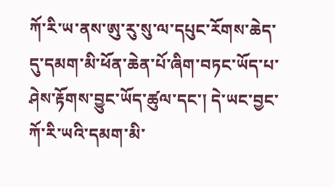ཀོ་རི་ཡ་ནས་ཨུ་རུ་སུ་ལ་དཔུང་རོགས་ཆེད་དུ་དམག་མི་ཕོན་ཆེན་པོ་ཞིག་བཏང་ཡོད་པ་ཤེས་རྟོགས་བྱུང་ཡོད་ཚུལ་དང་། དེ་ཡང་བྱང་ཀོ་རི་ཡའི་དམག་མི་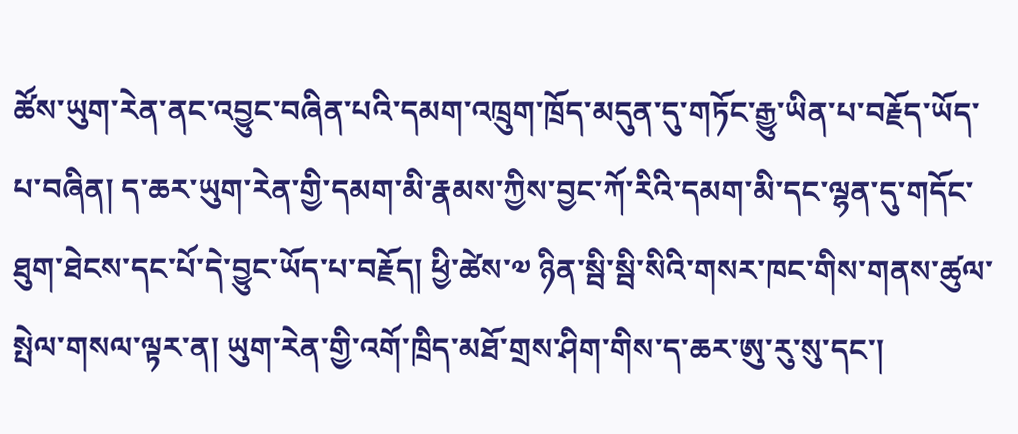ཚོས་ཡུག་རེན་ནང་འབྱུང་བཞིན་པའི་དམག་འཁྲུག་ཁྲོད་མདུན་དུ་གཏོང་རྒྱུ་ཡིན་པ་བརྗོད་ཡོད་པ་བཞིན། ད་ཆར་ཡུག་རེན་གྱི་དམག་མི་རྣམས་ཀྱིས་བྱང་ཀོ་རིའི་དམག་མི་དང་ལྷན་དུ་གདོང་ཐུག་ཐེངས་དང་པོ་དེ་བྱུང་ཡོད་པ་བརྗོད། ཕྱི་ཚེས་༧ ཉིན་སྦི་སྦི་སིའི་གསར་ཁང་གིས་གནས་ཚུལ་སྤེལ་གསལ་ལྟར་ན། ཡུག་རེན་གྱི་འགོ་ཁྲིད་མཐོ་གྲས་ཤིག་གིས་ད་ཆར་ཨུ་རུ་སུ་དང་།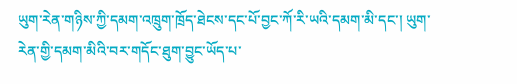ཡུག་རེན་གཉིས་ཀྱི་དམག་འཁྲུག་ཁྲོད་ཐེངས་དང་པོ་བྱང་ཀོ་རི་ཡའི་དམག་མི་དང་། ཡུག་རེན་གྱི་དམག་མིའི་བར་གདོང་ཐུག་བྱུང་ཡོད་པ་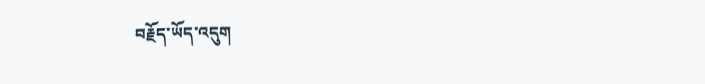བརྗོད་ཡོད་འདུག